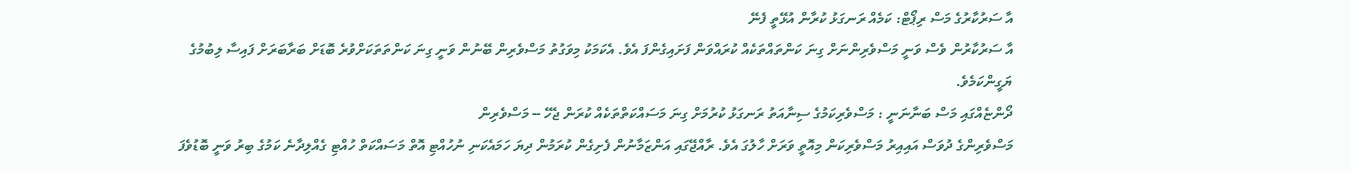އާ ސަރުކާރުގެ މަސް ރިޕޯޓް: ކަމެއް ރަނގަޅު ކުރާން އުޅޭތީ ފެނޭ
އާ ސަރުކާރުން ވެސް ވަނީ މަސްވެރިންނަށް ގިނަ ކަންތައްތަކެއް ކުރައްވަން ފަށައިގެންފަ އެވެ. އެކަމަކު މިވަގުތު މަސްވެރިން ބޭނުން ވަނީ ގިނަ ކަންތަތަކަށްވުރެ ބޮޑަށް ބަރާބަރަށް ފައިސާ ލިބުމުގެ ޔަގީންކަމެވެ.
ދޯންޏެއްގައި މަސް ބަނާނަނީ : މަސްވެރިކަމުގެ ސިނާއަތު ރަނގަޅު ކުރުމަށް ގިނަ މަސައްކަތްތަކެއް ކުރަން ޖެހޭ -- މަސްވެރިން
މަސްވެރިންގެ ދުވަސް އައިއިރު މަސްވެރިކަން މިއޮތީ ވަރަށް ހާލުގަ އެވެ. ރާއްޖޭގައި އަންޒަމާނުން ފެށިގެން ކުރަމުން ދިޔަ ހަމައެކަނި ނުހުއްޓި އޮތް މަސައްކަތް ހުއްޓި ގެއްލިދާނެ ކަމުގެ ބިރު ވަނީ ބޮޑުވެފަ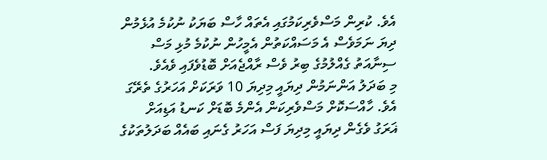އެވެ. ކުރިން މަސްވެރިކަމުގައި އެތައް ހާސް ބަޔަކު ނުކުމެ އުޅެމުން ދިޔަ ނަމަވެސް އެ މަސައްކަތުން އެމީހުން ނުކުމެ މުޅި މަސް ސިނާއަތު ގެއްލުމުގެ ބިރު ވެސް ރާއްޖެއަށް ބޮޑުވެފައި ވެއެވެ.
މި ބަދަލު އަންނަމުން ދިޔައީ މިދިޔަ 10 ވަރަކަށް އަހަރުގެ ތެރޭގަ އެވެ. ހާއްސަކޮށް މަސްވެރިކަން އެންމެ ބޮޑަށް ކަނޑު އަޑިއަށް ޣަރަގު ވެގެން ދިޔައީ މިދިޔަ ފަސް އަހަރު ގެނައި ބައެއް ބަދަލުތަކުގެ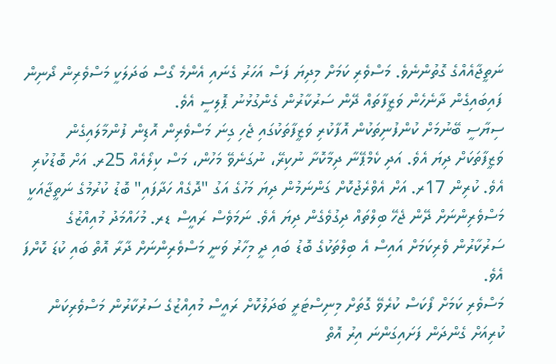ނަތީޖާއެއްގެ ގޮތުންނެވެ. މަސްވެރި ކަމަށް މިދިޔަ ފަސް އަހަރު ގެނައި އެންމެ ގޯސް ބަދަލަކީ މަސްވެރިން ދޯނިން ފައިބައިގެން ދާނެހެން ވަޒީފާތައް ދޭން ސަރުކާރުން ގެންގުޅުނު ޕޮލިސީ އެވެ.
ސިޔާސީ ބޭނުމަށް ކުންފުނިތަކުން އޮފާކުރި ވަޒީފާތަކުގައި ޖެހި ގިނަ މަސްވެރިން އޮޑިން ފުންމާލައިގެން ވަޒީފާތަކަށް ދިޔަ އެވެ. އަދި ކެމްޕޭނާ ދިމާކޮށާ ނުކިރޭ، ނުގަނެވޭ މަހުން، މަސް ކިލޯއެއް 25ރ. އަށް ބޮޑުކުރި އެވެ. ކުރިން 17ރ. އަށް އެވްރެޖުކޮށް ގަންނަމުން ދިޔަ މަހުގެ އަގު "ދޮގެއް ހަދާފައި" ބޮޑު ކުރުމުގެ ނަތީޖާއަކީ މަސްވެރިންނަށް ދޭން ޖެހޭ ބިލްތައް ދިގުވެގެން ދިޔަ އެވެ. ނަމަވެސް ރައީސް ޑރ. މުހައްމަދު މުއިއްޒުގެ ސަރުކާރުން ވެރިކަމަށް އައިސް އެ ބިލްތަކުގެ ބޮޑު ބައި ދީ މިހާރު ވަނީ މަސްވެރިންނަށް ދާރާ އޮތް ބައި ކުޑަ ކޮށްފަ އެވެ.
މަސްވެރި ކަމަށް ފޯކަސް ކުރެވޭ ގޮތަށް މިނިސްޓަރީ ބަދަލުކޮށް ރައީސް މުއިއްޒުގެ ސަރުކާރުން މަސްވެރިކަން ކުރިއަށް ގެންދަން ފަށައިގަންނަ އިރު އޮތް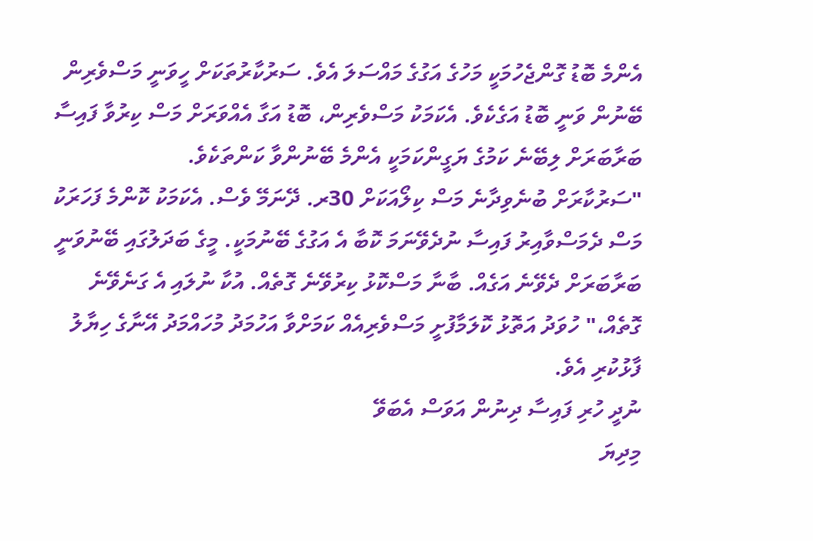އެންމެ ބޮޑު ގޮންޖެހުމަކީ މަހުގެ އަގުގެ މައްސަލަ އެވެ. ސަރުކާރުތަކަށް ހީވަނީ މަސްވެރިން ބޭނުން ވަނީ ބޮޑު އަގެކެވެ. އެކަމަކު މަސްވެރިން، ބޮޑު އަގާ އެއްވަރަށް މަސް ކިރުވާ ފައިސާ ބަރާބަރަށް ލިބޭނެ ކަމުގެ ޔަގީންކަމަކީ އެންމެ ބޭނުންވާ ކަންތަކެވެ.
"ސަރުކާރަށް ބުނެވިދާނެ މަސް ކިލޯއަކަށް 30ރ. ދޭނަމޭ ވެސް. އެކަމަކު ކޮންމެ ފަހަރަކު މަސް ދެމަސްވާއިރު ފައިސާ ނުދެވޭނަމަ ކޮބާ އެ އަގުގެ ބޭނުމަކީ. މީގެ ބަދަލުގައި ބޭނުވަނީ ބަރާބަރަށް ދެވޭނެ އަގެއް. ބާނާ މަސްކޮޅު ކިރުވޭނެ ގޮތެއް. އުކާ ނުލައި އެ ގަނެވޭނެ ގޮތެއް،" ހުވަދު އަތޮޅު ކޮލަމާފުށީ މަސްވެރިއެއް ކަމަށްވާ އަހުމަދު މުހައްމަދު އޭނާގެ ހިޔާލު ފާޅުކުރި އެވެ.
ނުދީ ހުރި ފައިސާ ދިނުން އަވަސް އެބަވޭ
މިދިޔަ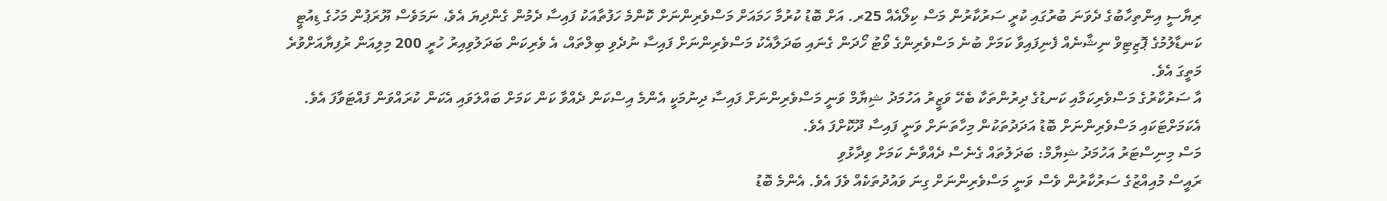ރިޔާސީ އިންތިހާބުގެ ދެވަނަ ބުރުގައި ކުރީ ސަރުކާރުން މަސް ކިލޯއެއް 25ރ. އަށް ބޮޑު ކުރުމާ ހަމައަށް މަސްވެރިންނަށް ކޮންމެ ހަފުތާއަކު ފައިސާ ދެމުން ގެންދިޔަ އެވެ، ނަމަވެސް ޔޫރަޕުން މަހުގެ ޑިއުޓީ ކަނޑާލުމުގެ ޕޮޒިޓިވް ނިޝާނެއް ފެނިފައިވާ ކަމަށް ބުނެ މަސްވެރިންގެ ވޯޓު ހޯދަން ގެނައި ބަދަލާއެކު މަސްވެރިންނަށް ފައިސާ ނުދެވި ބިލްތައް، އެ ވެރިކަން ބަދަލުވިއިރު ހުރީ 200 މިލިއަން ރުފިޔާއަށްވުރެ މަތީގަ އެވެ.
އާ ސަރުކާރުގެ މަސްވެރިކަމާއި ކަނޑުގެ ދިރުންތަކާ ބެހޭ ވަޒީރު އަހުމަދު ޝިޔާމް ވަނީ މަސްވެރިންނަށް ފައިސާ ދިނުމަކީ އެންމެ އިސްކަން ދެއްވާ ކަން ކަމަށް ބައްލަވައި އެކަން ކުރައްވަން ފައްޓަވާފަ އެވެ. އެކަމަށްޓަކައި މަސްވެރިންނަށް ބޮޑު އަދަދުތަކުން މިހާތަނަށް ވަނީ ފައިސާ ދޫކޮށްފަ އެވެ.
މަސް މިނިސްޓަރު އަހުމަދު ޝިޔާމް: ބަދަލުތައް ގެނެސް ދެއްވާނެ ކަމަށް ވިދާޅުވި
ރައީސް މުއިއްޒުގެ ސަރުކާރުން ވެސް ވަނީ މަސްވެރިންނަށް ގިނަ ވައުދުތަކެއް ވެފަ އެވެ. އެންމެ ބޮޑު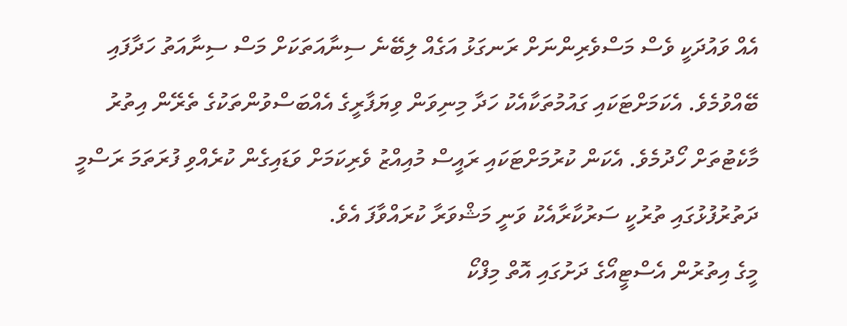އެއް ވައުދަކީ ވެސް މަސްވެރިންނަށް ރަނގަޅު އަގެއް ލިބޭނެ ސިނާއަތަކަށް މަސް ސިނާއަތު ހަދާފައި ބޭއްވުމެވެ. އެކަމަށްޓަކައި ގައުމުތަކާއެކު ހަދާ މިނިވަން ވިޔަފާރީގެ އެއްބަސްވުންތަކުގެ ތެރޭން އިތުރު މާކެޓުތަށް ހޯދުމެވެ. އެކަން ކުރުމަށްޓަކައި ރައީސް މުއިއްޒު ވެރިކަމަށް ވަޑައިގެން ކުރެއްވި ފުރަތަމަ ރަސްމީ ދަތުރުފުޅުގައި ތުރުކީ ސަރުކާރާއެކު ވަނީ މަޝްވަރާ ކުރައްވާފަ އެވެ.
މީގެ އިތުރުން އެސްޓީއޯގެ ދަށުގައި އޮތް މިފްކޯ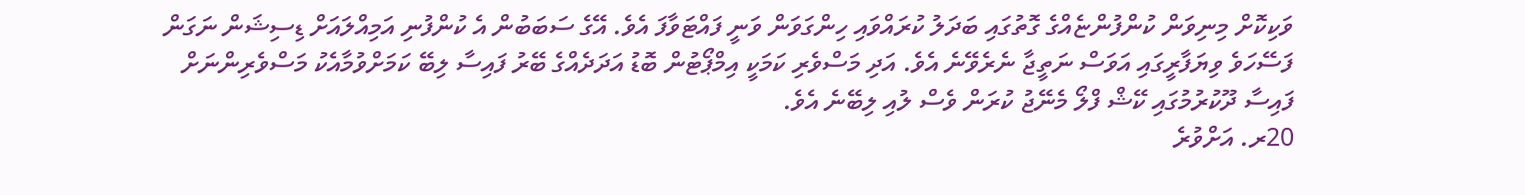ވަކިކޮށް މިނިވަން ކުންފުންޏެއްގެ ގޮތުގައި ބަދަލު ކުރައްވައި ހިންގަވަން ވަނީ ފައްޓަވާފަ އެވެ. އޭގެ ސަބަބުން އެ ކުންފުނި އަމިއްލައަށް ޑިސިޝަން ނަގަން ފަސޭހަވެ ވިޔަފާރީގައި އަވަސް ނަތީޖާ ނެރެވޭނެ އެވެ. އަދި މަސްވެރި ކަމަކީ އިމްޕޯޓުން ބޮޑު އަދަދެއްގެ ބޭރު ފައިސާ ލިބޭ ކަމަށްވުމާއެކު މަސްވެރިންނަށް ފައިސާ ދޫކުރުމުގައި ކޭޝް ފްލޯ މެނޭޖު ކުރަން ވެސް ލުއި ލިބޭނެ އެވެ.
20ރ. އަށްވުރެ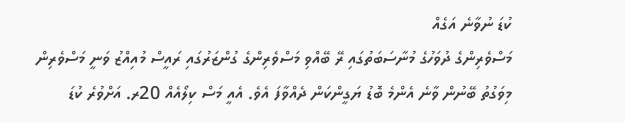ކުޑަ ނުވާނެ އަގެއް
މަސްވެރިންގެ ދުވަހުގެ މުނާސަބަތުގައި ރޭ ބޭއްވި މަސްވެރިންގެ ގުންޒަރުގައި ރައީސް މުއިއްޒު ވަނީ މަސްވެރިން މިވަގުތު ބޭނުން ވާނެ އެންމެ ބޮޑު ޔަގީންކަން ދެއްވާފަ އެވެ. އެއީ މަސް ކިލޯއެއް 20ރ. އަށްވުރެ ކުޑަ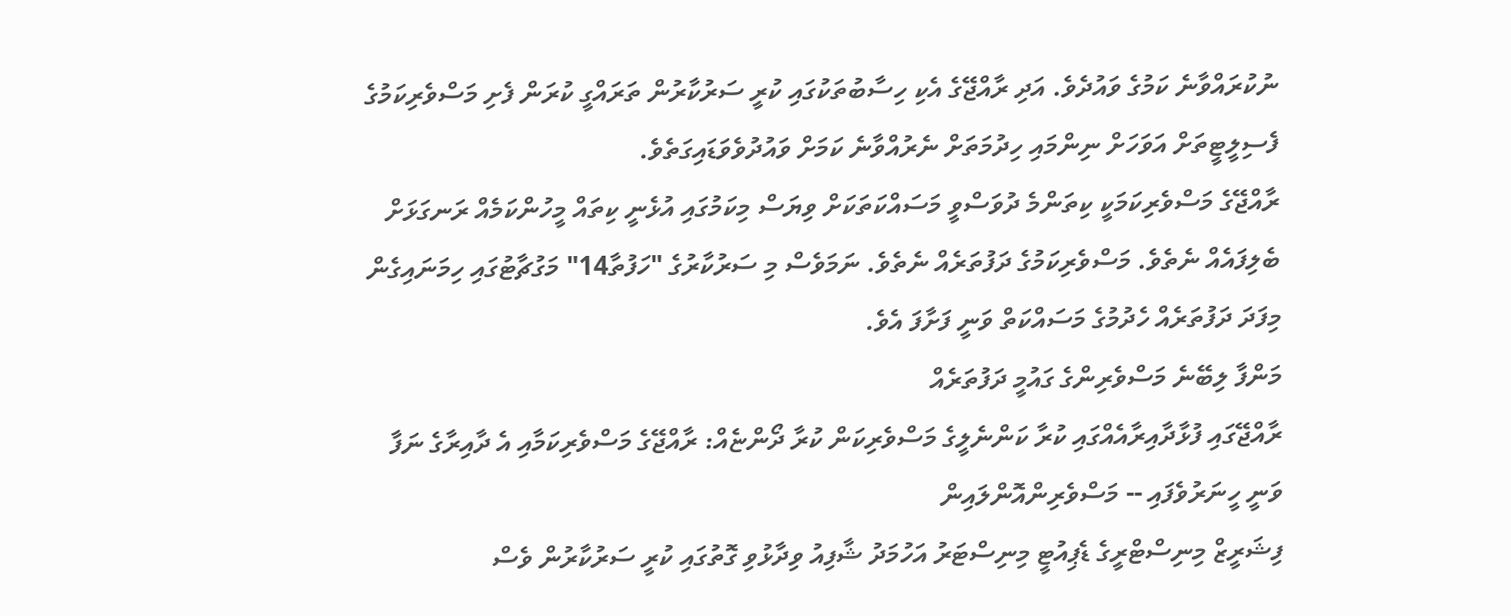ނުކުރައްވާނެ ކަމުގެ ވައުދެވެ. އަދި ރާއްޖޭގެ އެކި ހިސާބުތަކުގައި ކުރީ ސަރުކާރުން ތަރައްގީ ކުރަން ފެށި މަސްވެރިކަމުގެ ފެސިލީޓީތަށް އަވަހަށް ނިންމައި ހިދުމަތަށް ނެރުއްވާނެ ކަމަށް ވައުދުވެވަޑައިގަތެވެ.
ރާއްޖޭގެ މަސްވެރިކަމަކީ ކިތަންމެ ދުވަސްވީ މަސައްކަތަކަށް ވިޔަސް މިކަމުގައި އުޅެނީ ކިތައް މީހުންކަމެއް ރަނގަޅަށް ބެލިފައެއް ނެތެވެ. މަސްވެރިކަމުގެ ދަފުތަރެއް ނެތެވެ. ނަމަވެސް މި ސަރުކާރުގެ "ހަފުތާ14" މަގުޗާޓުގައި ހިމަނައިގެން މިފަދަ ދަފުތަރެއް ހެދުމުގެ މަސައްކަތް ވަނީ ފަށާފަ އެވެ.
މަންފާ ލިބޭނެ މަސްވެރިންގެ ގައުމީ ދަފުތަރެއް
ރާއްޖޭގައި ފުޅާދާއިރާއެއްގައި ކުރާ ކަންނެލީގެ މަސްވެރިކަން ކުރާ ދޯންޏެއް: ރާއްޖޭގެ މަސްވެރިކަމާއި އެ ދާއިރާގެ ނަފާ ވަނީ ހީނަރުވެފައި -- މަސްވެރިންއޮންލައިން
ފިޝަރީޒް މިނިސްޓްރީގެ ޑެޕިއުޓީ މިނިސްޓަރު އަހުމަދު ޝާފިއު ވިދާޅުވި ގޮތުގައި ކުރީ ސަރުކާރުން ވެސް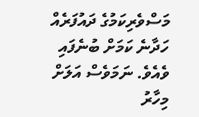މަސްވެރިކަމުގެ ދައުފަރެއް ހަދާނެ ކަމަށް ބުނެފައި ވެއެވެ. ނަމަވެސް އަލަށް މިހާރު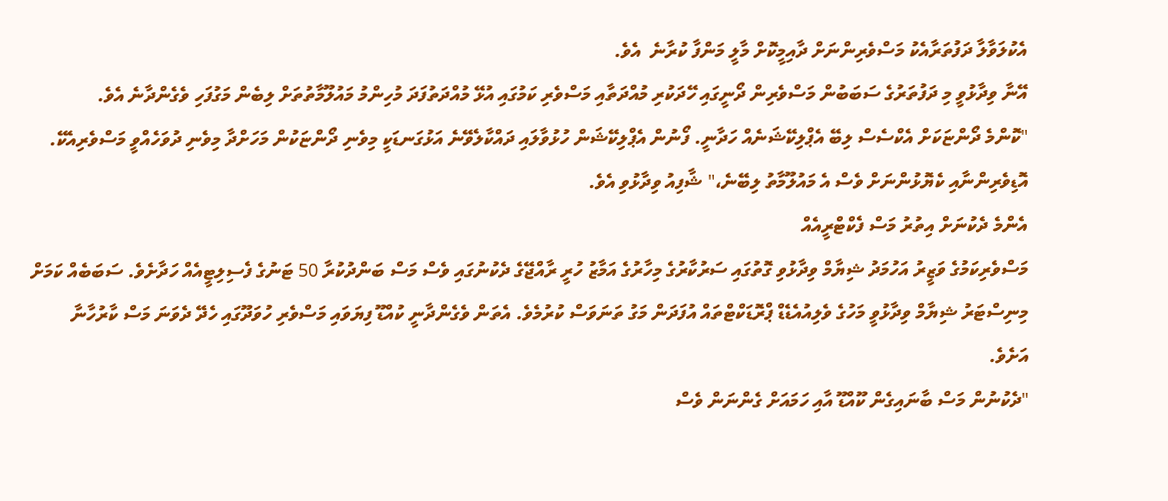އެކުލަވާލާ ދަފުތަރާއެކު މަސްވެރިންނަށް ދާއިމީކޮށް މާލީ މަންފާ ކުރާނެ  އެވެ.
އޭނާ ވިދާޅުވީ މި ދަފުތަރުގެ ސަބަބުން މަސްވެރިން ދޯނީގައި ހޭދަކުރި މުއްދަތާއި މަސްވެރި ކަމުގައި އުޅޭ މުއްދަތުފަދަ މުހިންމު މައުލޫމާތުތަށް ލިބެން މަގުފަހި ވެގެންދާނެ އެވެ.
"ކޮންމެ ދޯންޏަކަށް އެކްސެސް ލިބޭ އެޕްލިކޭޝަނެއް ހަދާނީ. ފޯނުން އެޕްލިކޭޝަން ހުޅުވާލައި ދައްކާލެވޭނެ އަޅުގަނޑަކީ މިވެނި ދޯންޏަކުން މަހަށްދާ މިވެނި ދުވަހެއްވީ މަސްވެރިއެކޭ. އޮޑިވެރިންނާއި ކެޔޮޅުންނަށް ވެސް އެ މައުލޫމާތު ލިބޭނެ،" ޝާފިއު ވިދާޅުވި އެވެ.
އެންމެ ދެކުނަށް އިތުރު މަސް ފެކްޓްރީއެއް
މަސްވެރިކަމުގެ ވަޒީރު އަހުމަދު ޝިޔާމް ވިދާޅުވި ގޮތުގައި ސަރުކާރުގެ މިހާރުގެ އަމާޒު ހުރީ ރާއްޖޭގެ ދެކުނުގައި ވެސް މަސް ބަންދުކުރާ 50 ޓަނުގެ ފެސިލިޓީއެއް ހަދާށެވެ. ސަބަބެއް ކަމަށް މިނިސްޓަރު ޝިޔާމް ވިދާޅުވީ މަހުގެ ވެލިއުއެޑެޑް ޕްރޮޑަކްޓްތައް އުފަދަން މަގު ތަނަވަސް ކުރުމެވެ. އެތަން ވެގެންދާނީ ކުއްޑޫ ފިޔަވައި މަސްވެރި ހުވަދޫގައި ހެދޭ ދެވަނަ މަސް ކާރުހާނާ އަށެވެ.
"ދެކުނުން މަސް ބާނައިގެން ކޫއްޑޫ އާއި ހަމައަށް ގެންނަން ވެސް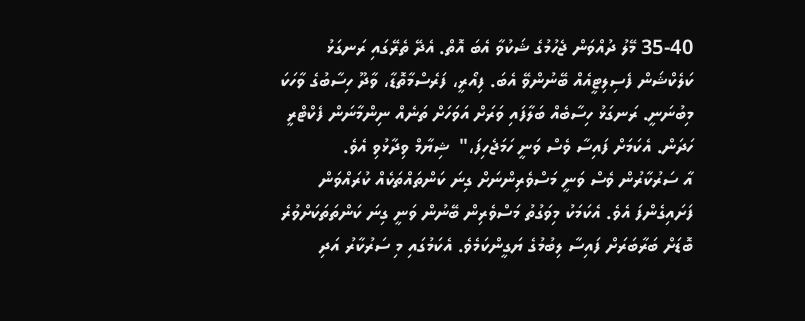35-40 މޭލު ދުއްވަން ޖެހުމުގެ ޝަކުވާ އެބަ އޮތް. އެދޭ ތެރޭގައި ރަނގަޅު ކަލެކްޝަން ފެސިލިޓީއެއް ބޭނުންވޭ އެބަ. ފިއޯރީ، ފަރެސްމާތޮޑާ، ވާދޫ ހިސާބުގެ ވާހަކަ މިބުނަނީ. ރަނގަޅު ހިސާބެއް ބަލާފައި ވަރަށް އަވަހަށް ތަނެއް ނިންމާނަން ފެކްޓްރީ ހަދަން. އެކަމަށް ފައިސާ ވެސް ވަނީ ހަމަޖެހިފަ،"  ޝިޔާމް ވިދާޅުވި އެވެ.
އާ ސަރުކާރުން ވެސް ވަނީ މަސްވެރިންނަށް ގިނަ ކަންތައްތަކެއް ކުރައްވަން ފަށައިގެންފަ އެވެ. އެކަމަކު މިވަގުތު މަސްވެރިން ބޭނުން ވަނީ ގިނަ ކަންތަތަކަށްވުރެ ބޮޑަށް ބަރާބަރަށް ފައިސާ ލިބުމުގެ ޔަގީންކަމެވެ. އެކަމުގައި މި ސަރުކާރު އަދި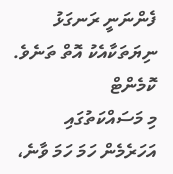ފެންނަނީ ރަނގަޅު ނިޔަތަކާއެކު އޮތް ތަނެވެ.
ކޮމެންޓް
މި މަސައްކަތުގައި އަހަރެމެން ހަމަ ހަމަ ވާނެ،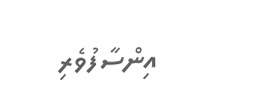އިންސާފުވެރި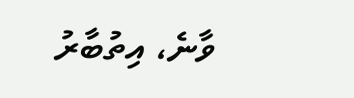ވާނެ، އިތުބާރު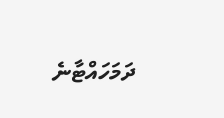ދަމަހައްޓާނެ